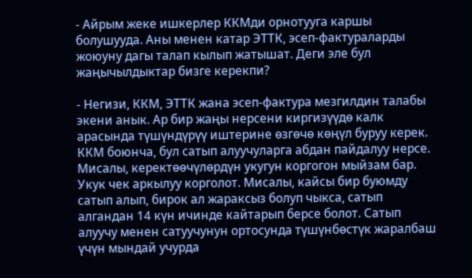- Айрым жеке ишкерлер ККМди орнотууга каршы болушууда. Аны менен катар ЭТТК, эсеп-фактураларды жоюуну дагы талап кылып жатышат. Деги эле бул жаңычылдыктар бизге керекпи?

- Негизи, ККМ, ЭТТК жана эсеп-фактура мезгилдин талабы экени анык. Ар бир жаңы нерсени киргизүүдө калк арасында түшүндүрүү иштерине өзгөчө көңүл буруу керек. ККМ боюнча, бул сатып алуучуларга абдан пайдалуу нерсе. Мисалы, керектөөчүлөрдүн укугун коргогон мыйзам бар. Укук чек аркылуу корголот. Мисалы, кайсы бир буюмду сатып алып, бирок ал жараксыз болуп чыкса, сатып алгандан 14 күн ичинде кайтарып берсе болот. Сатып алуучу менен сатуучунун ортосунда түшүнбөстүк жаралбаш үчүн мындай учурда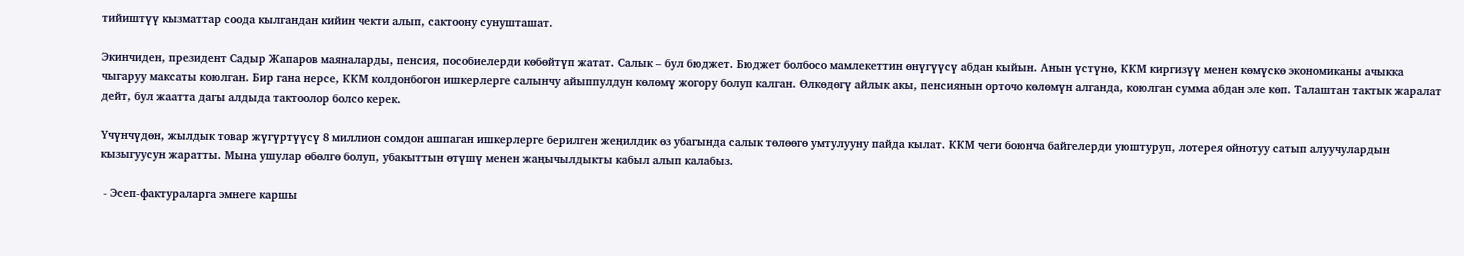тийиштүү кызматтар соода кылгандан кийин чекти алып, сактоону сунушташат.

Экинчиден, президент Садыр Жапаров маяналарды, пенсия, пособиелерди көбөйтүп жатат. Салык – бул бюджет. Бюджет болбосо мамлекеттин өнүгүүсү абдан кыйын. Анын үстүнө, ККМ киргизүү менен көмүскө экономиканы ачыкка чыгаруу максаты коюлган. Бир гана нерсе, ККМ колдонбогон ишкерлерге салынчу айыппулдун көлөмү жогору болуп калган. Өлкөдөгү айлык акы, пенсиянын орточо көлөмүн алганда, коюлган сумма абдан эле көп. Талаштан тактык жаралат дейт, бул жаатта дагы алдыда тактоолор болсо керек.

Үчүнчүдөн, жылдык товар жүгүртүүсү 8 миллион сомдон ашпаган ишкерлерге берилген жеңилдик өз убагында салык төлөөгө умтулууну пайда кылат. ККМ чеги боюнча байгелерди уюштуруп, лотерея ойнотуу сатып алуучулардын кызыгуусун жаратты. Мына ушулар өбөлгө болуп, убакыттын өтүшү менен жаңычылдыкты кабыл алып калабыз.

 - Эсеп-фактураларга эмнеге каршы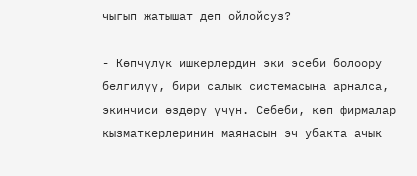чыгып жатышат деп ойлойсуз?

- Көпчүлүк ишкерлердин эки эсеби болоору белгилүү, бири салык системасына арналса, экинчиси өздөрү үчүн. Себеби, көп фирмалар кызматкерлеринин маянасын эч убакта ачык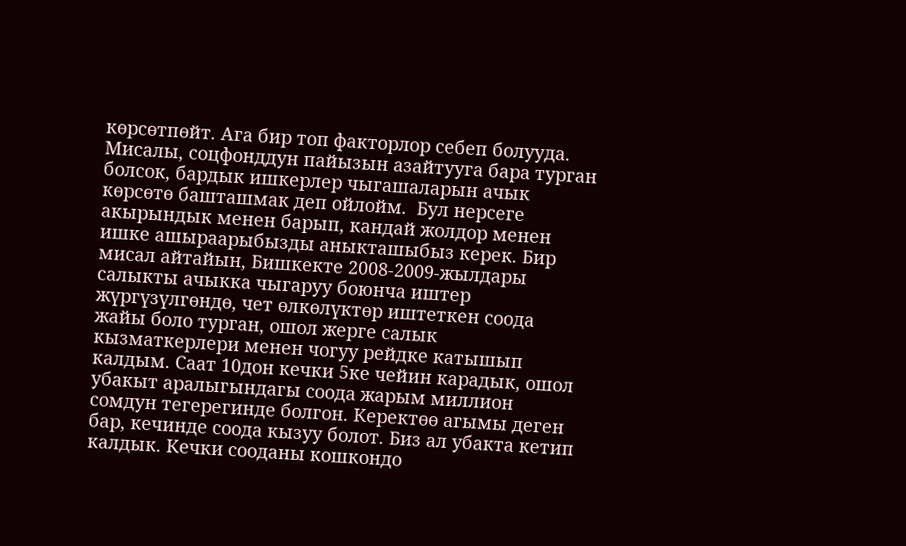көрсөтпөйт. Ага бир топ факторлор себеп болууда. Мисалы, соцфонддун пайызын азайтууга бара турган болсок, бардык ишкерлер чыгашаларын ачык көрсөтө башташмак деп ойлойм.  Бул нерсеге акырындык менен барып, кандай жолдор менен ишке ашыраарыбызды аныкташыбыз керек. Бир мисал айтайын, Бишкекте 2008-2009-жылдары салыкты ачыкка чыгаруу боюнча иштер жүргүзүлгөндө, чет өлкөлүктөр иштеткен соода жайы боло турган, ошол жерге салык кызматкерлери менен чогуу рейдке катышып калдым. Саат 10дон кечки 5ке чейин карадык, ошол убакыт аралыгындагы соода жарым миллион сомдун тегерегинде болгон. Керектөө агымы деген бар, кечинде соода кызуу болот. Биз ал убакта кетип калдык. Кечки сооданы кошкондо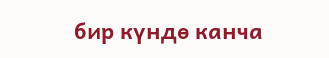бир күндө канча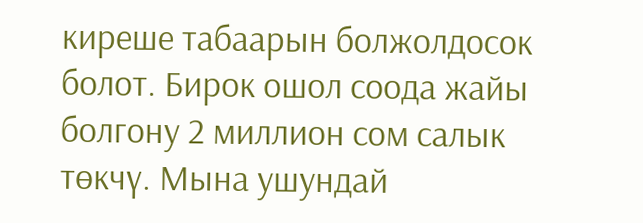киреше табаарын болжолдосок болот. Бирок ошол соода жайы болгону 2 миллион сом салык төкчү. Мына ушундай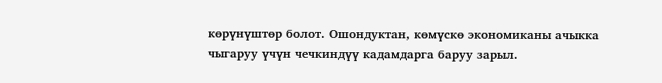көрүнүштөр болот. Ошондуктан, көмүскө экономиканы ачыкка чыгаруу үчүн чечкиндүү кадамдарга баруу зарыл.